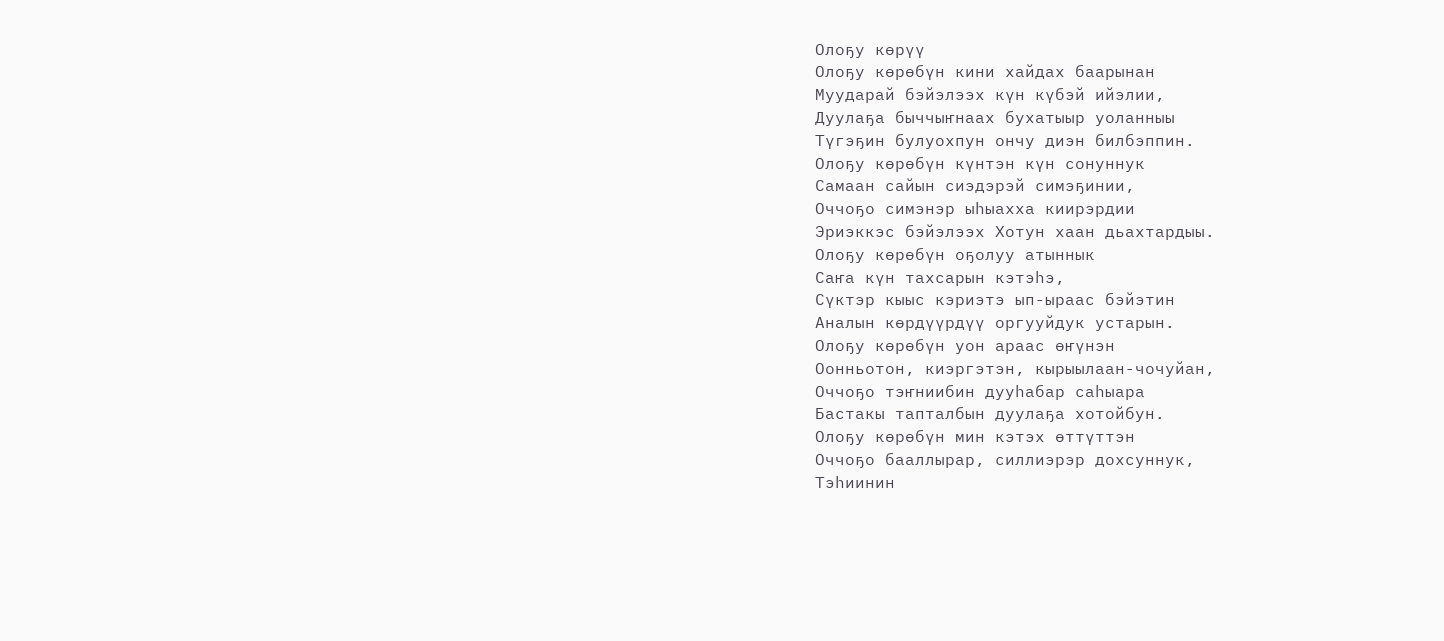Олоҕу көрүү
Олоҕу көрөбүн кини хайдах баарынан
Муударай бэйэлээх күн күбэй ийэлии,
Дуулаҕа быччыҥнаах бухатыыр уоланныы
Түгэҕин булуохпун ончу диэн билбэппин.
Олоҕу көрөбүн күнтэн күн сонуннук
Самаан сайын сиэдэрэй симэҕинии,
Оччоҕо симэнэр ыһыахха киирэрдии
Эриэккэс бэйэлээх Хотун хаан дьахтардыы.
Олоҕу көрөбүн оҕолуу атыннык
Саҥа күн тахсарын кэтэһэ,
Сүктэр кыыс кэриэтэ ып-ыраас бэйэтин
Аналын көрдүүрдүү оргууйдук устарын.
Олоҕу көрөбүн уон араас өҥүнэн
Оонньотон, киэргэтэн, кырыылаан-чочуйан,
Оччоҕо тэҥниибин дууһабар саһыара
Бастакы тапталбын дуулаҕа хотойбун.
Олоҕу көрөбүн мин кэтэх өттүттэн
Оччоҕо бааллырар, силлиэрэр дохсуннук,
Тэһиинин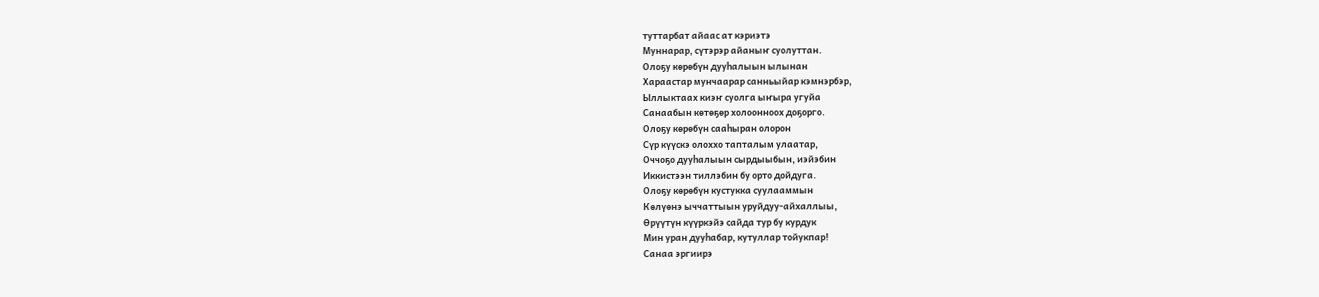туттарбат айаас ат кэриэтэ
Муннарар, сүтэрэр айаныҥ суолуттан.
Олоҕу көрөбүн дууһалыын ылынан
Хараастар мунчаарар санньыйар кэмнэрбэр,
Ыллыктаах киэҥ суолга ыҥыра угуйа
Санаабын көтөҕөр холоонноох доҕорго.
Олоҕу көрөбүн сааһыран олорон
Сүр күүскэ олоххо тапталым улаатар,
Оччоҕо дууһалыын сырдыыбын, иэйэбин
Иккистээн тиллэбин бу орто дойдуга.
Олоҕу көрөбүн кустукка суулааммын
Көлүөнэ ыччаттыын уруйдуу-айхаллыы,
Өрүүтүн күүркэйэ сайда тур бу курдук
Мин уран дууһабар, кутуллар тойукпар!
Санаа эргиирэ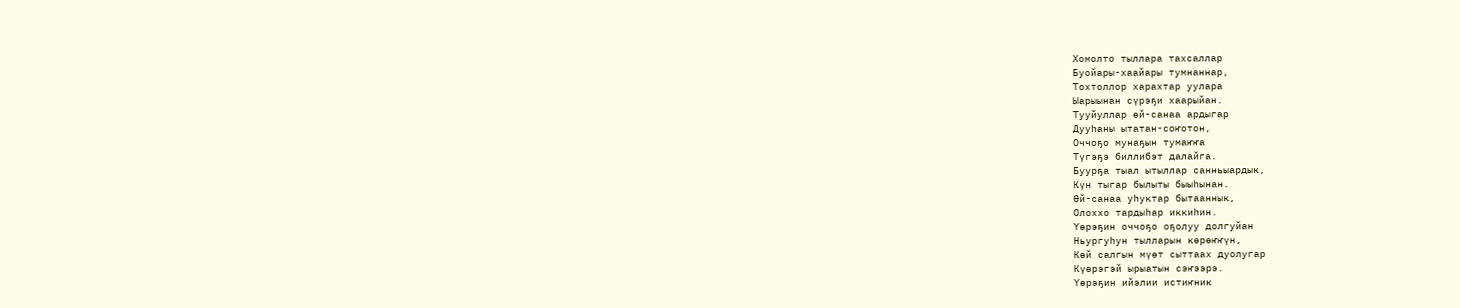Хомолто тыллара тахсаллар
Буойары-хаайары тумнаннар,
Тохтоллор харахтар уулара
Ыарыынан сүрэҕи хаарыйан.
Тууйуллар өй-санаа ардыгар
Дууһаны ытатан-соҥотон,
Оччоҕо мунаҕын тумаҥҥа
Түгэҕэ биллибэт далайга.
Буурҕа тыал ытыллар санньыардык,
Күн тыгар былыты быыһынан.
Өй-санаа уһуктар бытааннык,
Олоххо тардыһар иккиһин.
Үөрэҕин оччоҕо оҕолуу долгуйан
Ньургуһун тылларын көрөҥҥүн,
Көй салгын мүөт сыттаах дуолугар
Күөрэгэй ырыатын сэҥээрэ.
Үөрэҕин ийэлии истиҥник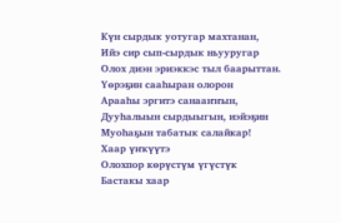Күн сырдык уотугар махтанан,
Ийэ сир сып-сырдык ньууругар
Олох диэн эриэккэс тыл баарыттан.
Үөрэҕин сааһыран олорон
Арааһы эргитэ санааҥҥын,
Дууһалыын сырдыыгын, иэйэҕин
Муоһаҕын табатык салайкар!
Хаар үҥкүүтэ
Олохпор көрүстүм үгүстүк
Бастакы хаар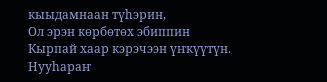кыыдамнаан түһэрин,
Ол эрэн көрбөтөх эбиппин
Кырпай хаар кэрэчээн үҥкүүтүн.
Нууһараҥ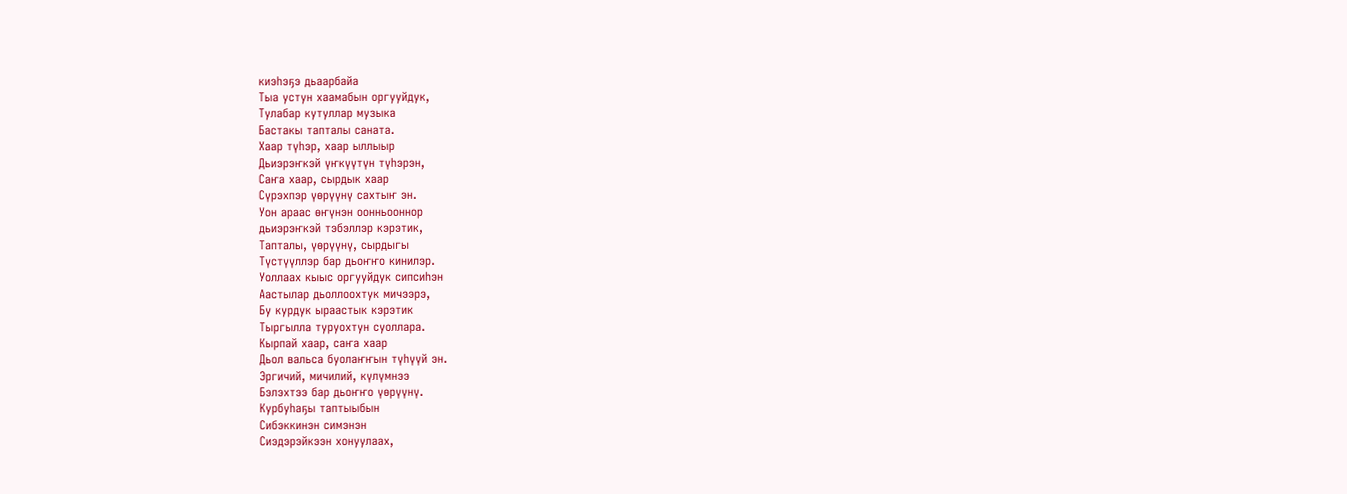киэһэҕэ дьаарбайа
Тыа устун хаамабын оргууйдук,
Тулабар кутуллар музыка
Бастакы тапталы саната.
Хаар түһэр, хаар ыллыыр
Дьиэрэҥкэй үҥкүүтүн түһэрэн,
Саҥа хаар, сырдык хаар
Сүрэхпэр үөрүүнү сахтыҥ эн.
Уон араас өҥүнэн оонньооннор
дьиэрэҥкэй тэбэллэр кэрэтик,
Тапталы, үөрүүнү, сырдыгы
Түстүүллэр бар дьоҥҥо кинилэр.
Уоллаах кыыс оргууйдук сипсиһэн
Аастылар дьоллоохтук мичээрэ,
Бу курдук ыраастык кэрэтик
Тыргылла туруохтун суоллара.
Кырпай хаар, саҥа хаар
Дьол вальса буолаҥҥын түһүүй эн.
Эргичий, мичилий, күлүмнээ
Бэлэхтээ бар дьоҥҥо үөрүүнү.
Курбуһаҕы таптыыбын
Сибэккинэн симэнэн
Сиэдэрэйкээн хонуулаах,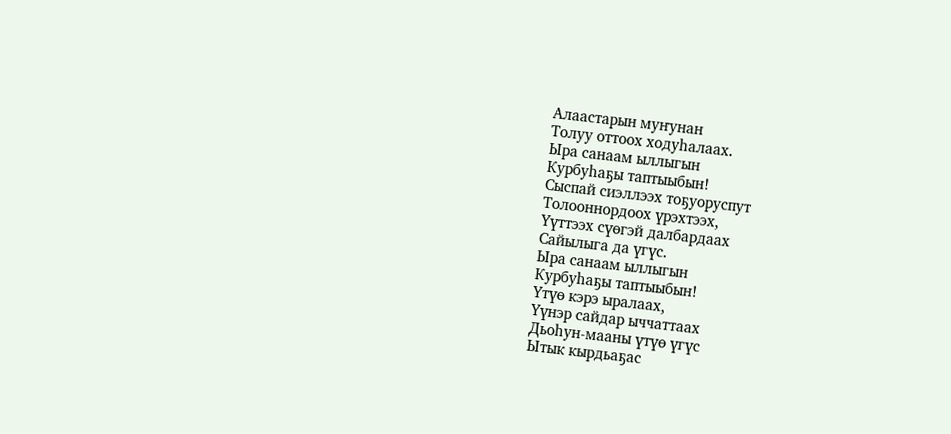Алаастарын муҥунан
Толуу оттоох ходуһалаах.
Ыра санаам ыллыгын
Курбуһаҕы таптыыбын!
Сыспай сиэллээх тоҕуоруспут
Толооннордоох үрэхтээх,
Үүттээх сүөгэй далбардаах
Сайылыга да үгүс.
Ыра санаам ыллыгын
Курбуһаҕы таптыыбын!
Үтүө кэрэ ыралаах,
Үүнэр сайдар ыччаттаах
Дьоһун-мааны үтүө үгүс
Ытык кырдьаҕас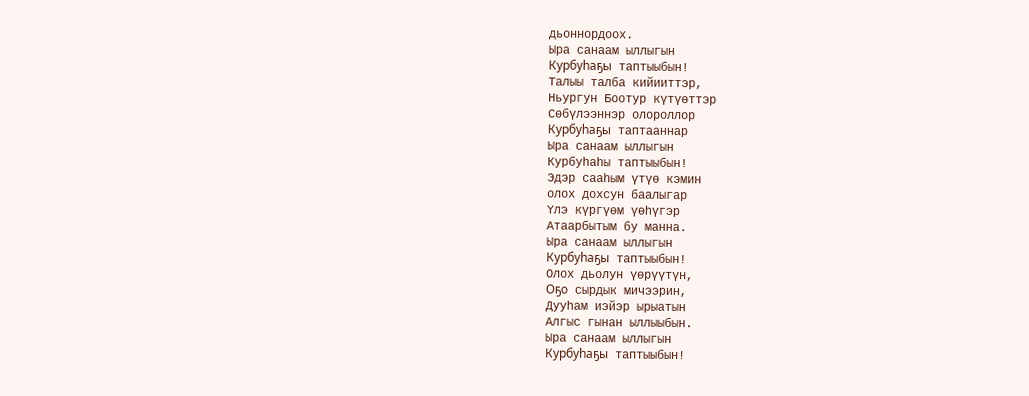дьоннордоох.
Ыра санаам ыллыгын
Курбуһаҕы таптыыбын!
Талыы талба кийииттэр,
Ньургун Боотур күтүөттэр
Сөбүлээннэр олороллор
Курбуһаҕы таптааннар
Ыра санаам ыллыгын
Курбуһаһы таптыыбын!
Эдэр сааһым үтүө кэмин
олох дохсун баалыгар
Үлэ күргүөм үөһүгэр
Атаарбытым бу манна.
Ыра санаам ыллыгын
Курбуһаҕы таптыыбын!
Олох дьолун үөрүүтүн,
Оҕо сырдык мичээрин,
Дууһам иэйэр ырыатын
Алгыс гынан ыллыыбын.
Ыра санаам ыллыгын
Курбуһаҕы таптыыбын!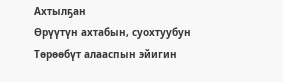Ахтылҕан
Өрүүтүн ахтабын, суохтуубун
Төрөөбүт алааспын эйигин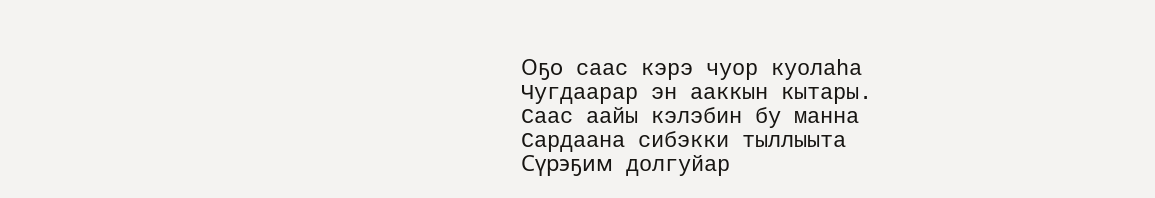Оҕо саас кэрэ чуор куолаһа
Чугдаарар эн ааккын кытары.
Саас аайы кэлэбин бу манна
Сардаана сибэкки тыллыыта
Сүрэҕим долгуйар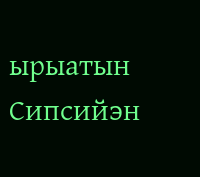ырыатын
Сипсийэн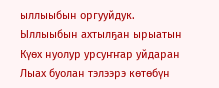ыллыыбын оргууйдук.
Ыллыыбын ахтылҕан ырыатын
Күөх нуолур урсуҥҥар уйдаран
Лыах буолан тэлээрэ көтөбүн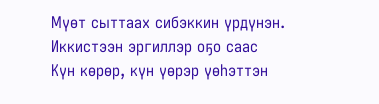Мүөт сыттаах сибэккин үрдүнэн.
Иккистээн эргиллэр оҕо саас
Күн көрөр, күн үөрэр үөһэттэн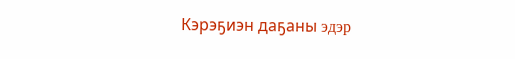Кэрэҕиэн даҕаны эдэр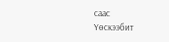саас
Үөскээбит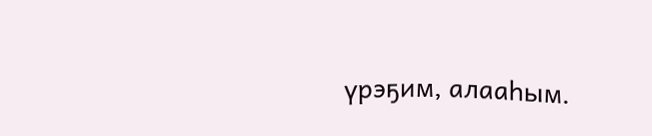үрэҕим, алааһым.